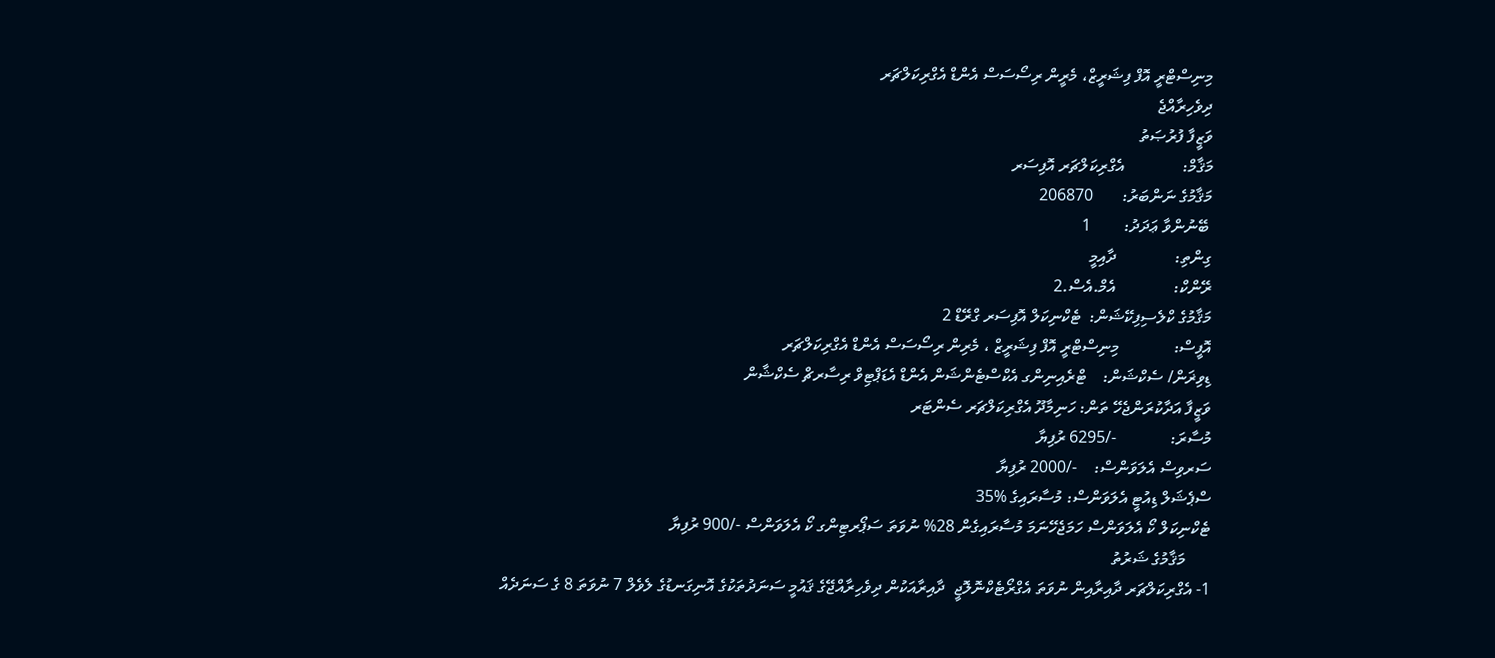މިނިސްޓްރީ އޮފް ފިޝަރީޒް، މެރީން ރިސޯސަސް އެންޑް އެގްރިކަލްޗަރ
ދިވެހިރާއްޖެ
ވަޒީފާ ފުރުޞަތު
މަޤާމް:              އެގްރިކަލްޗަރ އޮފިސަރ
މަޤާމުގެ ނަންބަރު:       206870
 ބޭނުންވާ ޢަދަދު:        1
ގިންތި:              ދާއިމީ
ރޭންކް:              އެމް.އެސް.2
މަޤާމުގެ ކްލެސިފިކޭޝަން:  ޓެކްނިކަލް އޮފިސަރ ގްރޭޑް 2
އޮފީސް:             މިނިސްޓްރީ އޮފް ފިޝަރީޒް ، މެރިން ރިސޯސަސް އެންޑް އެގްރިކަލްޗަރ
ޑިވިޜަން/ ސެކްޝަން:    ޓްރެއިނިންގ އެކްސްޓެންޝަން އެންޑް އެޑަޕްޓިވް ރިސާރޗް ސެކްޝާން
ވަޒީފާ އަދާކުރަންޖެހޭ ތަން: ހަނިމާދޫ އެގްރިކަލްޗަރ ސެންޓަރ
މުސާރަ:             -/6295 ރުފިޔާ
ސަރވިސް އެލަވަންސް:    -/2000 ރުފިޔާ
ސްޕެޝަލް ޑިއުޓީ އެލަވަންސް: މުސާރައިގެ %35
ޓެކްނިކަލް ކޯ އެލަވަންސް ހަމަޖެހޭނަމަ މުސާރައިގެން 28% ނުވަތަ ސަޕޯރޓިންގ ކޯ އެލަވަންސް -/900 ރުފިޔާ
      މަޤާމުގެ ޝަރުތު
1- އެގްރިކަލްޗަރ ދާއިރާއިން ނުވަތަ އެގްރޯޓެކްނޮލޮޖީ  ދާއިރާއަކުން ދިވެހިރާއްޖޭގެ ޤައުމީ ސަނަދުތަކުގެ އޮނިގަނޑުގެ ލެވެލް 7 ނުވަތަ 8 ގެ ސަނަދެއް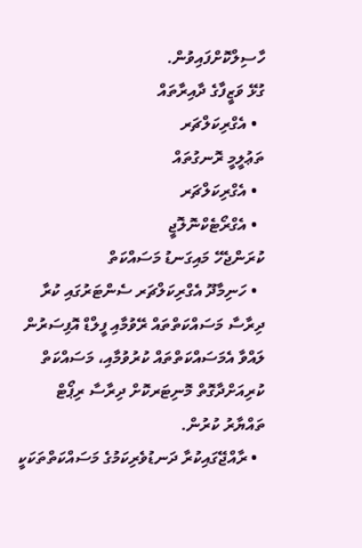ހާސިލްކޮށްފައިވުން.
ގުޅޭ ވަޒީފާގެ ދާއިރާތައް
  • އެގްރިކަލްޗަރ
ތަޢުލީމީ ރޮނގުތައް
  • އެގްރިކަލްޗަރ
  • އެގްރޯޓެކްނޮލޮޖީ
ކުރަންޖެހޭ މައިގަނޑު މަސައްކަތް
  • ހަނިމާދޫ އެގްރިކަލްޗަރ ސެންޓަރުގައި ކުރާ ދިރާސާ މަސައްކަތްތައް ރޭވުމާއި ފީލްޑް އޮފިސަރުން ލައްވާ އެމަސައްކަތްތައް ކުރުވުމާއި، މަސައްކަތް ކުރިއަށްދާގޮތް މޮނިޓަރކޮށް ދިރާސާ ރިޕޯޓް ތައްޔާރު ކުރުން.
  • ރާއްޖޭގައިކުރާ ދަނޑުވެރިކަމުގެ މަސައްކަތްތަކަކީ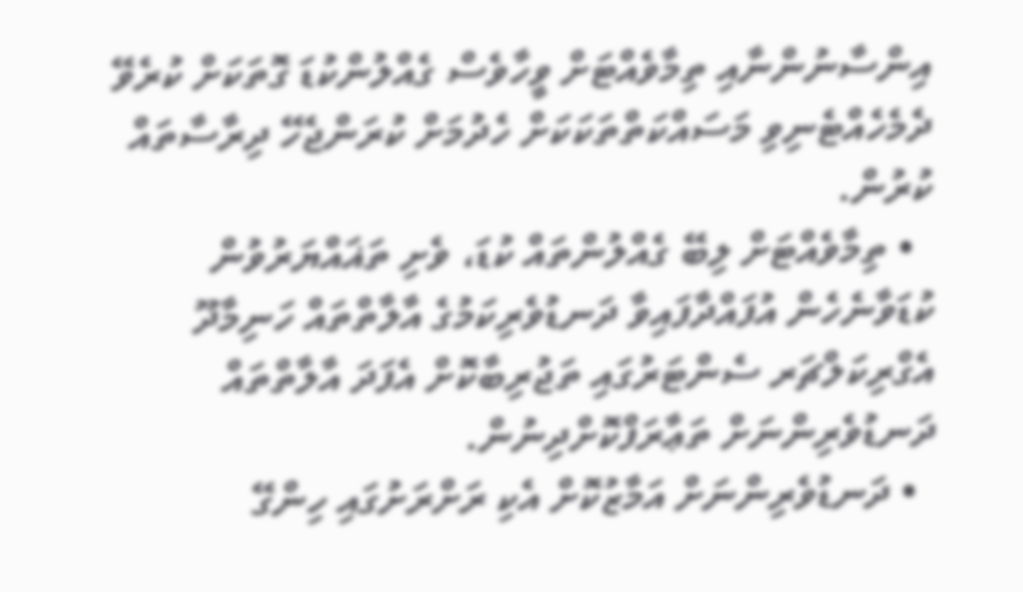އިންސާނުންނާއި ތިމާވެއްޓަށް ވީހާވެސް ގެއްލުންކުޑަ ގޮތަކަށް ކުރެވޭ ދެމެހެއްޓެނިވި މަސައްކަތްތަކަކަށް ހެދުމަށް ކުރަންޖެހޭ ދިރާސާތައް ކުރުން.
  • ތިމާވެއްޓަށް ލިބޭ ގެއްލުންތައް ކުޑަ، ވެށި ތަޣައްޔަރުވުން ކުޑަވާނެހެން އުފައްދާފައިވާ ދަނޑުވެރިކަމުގެ އާލާތްތައް ހަނިމާދޫ އެގްރިކަލްޗަރ ސެންޓަރުގައި ތަޖުރިބާކޮށް އެފަދަ އާލާތްތައް ދަނޑުވެރިންނަށް ތަޢާރަފްކޮށްދިނުން.
  • ދަނޑުވެރިންނަށް އަމާޒުކޮށް އެކި ރަށްރަށުގައި ހިންގޭ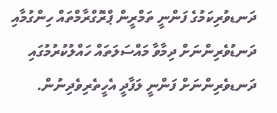ދަނޑވުރިކަމުގެ ފަންނީ ތަމްރީން ޕްރޮގްރާމްތައް ހިންގުމާއި ދަނޑުވެރިންނަށް ދިމާވާ މައްސަލަތައް ހައްލުކުރުމުގައި ދަނޑވެރިންނަށް ފަންނީ ލަފާދީ އެހީތެރިވެދިނުން.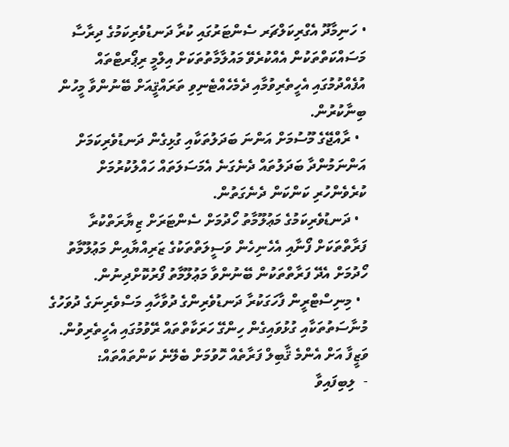• ހަނިމާދޫ އެގްރިކަލްޗަރ ސެންޓަރުގައި ކުރާ ދަނޑުވެރިކަމުގެ ދިރާސާ މަސައްކަތްތަކުން އެއްކުރެވޭ މައުލާމާތުތަކަށް އިލްމީ ރިޕޯރޓްތައް އުފެއްދުމުގައި އެހީތެރިވުމާއި ދެމެހެއްޓެނިވި ތަރައްޤީއަށް ބޭނުންވާ މީހުން ބިނާކުރުން.
  • ރާއްޖޭގެ މޫސުމަށް އަންނަ ބަދަލުތަކާއި ގުޅިގެން ދަނޑުވެރިކަމަށް އަންނަމުންދާ ބަދަލުތައް ދެނެގަނެ އެމަސަލަތައް ހައްލުކުރުމަށް ކުރެވެންހުރި ކަންކަން ދެނެގަތުން.
  • ދަނޑުވެރިކަމުގެ މަޢުލޫމާތު ހޯދުމަށް ސެންޓަރަށް ޒިޔާރަތްކުރާ ފަރާތްތަކަށް ފޯނާއި އެހެނިހެން ވަސީލަތްތަކުގެ ޒަރިއްޔާއިން މަޢުލޫމާތު ހޯދުމަށް އެދޭ ފަރާތްތަކުން ބޭނުންވާ މަޢުލޫމާތު ފޯރުކޮށްދިނުން.
  • މިނިސްޓްރީން ފާހަގަކުރާ ދަނޑުވެރިންގެ ދުވާހާއި މަސްވެރިނަގެ ދުވަހުގެ މުނާސަތުތަކާއި ގުޅުވައިގެން ހިންގޭ ހަރަކާތްތައް ރޭވުމުގައި އެހީތެރިވުން.
ވަޒީފާ އަށް އެންމެ ޤާބިލް ފަރާތެއް ހޮވުމަށް ބެލޭނެ ކަންތައްތައް:
-  ލިބިފައިވާ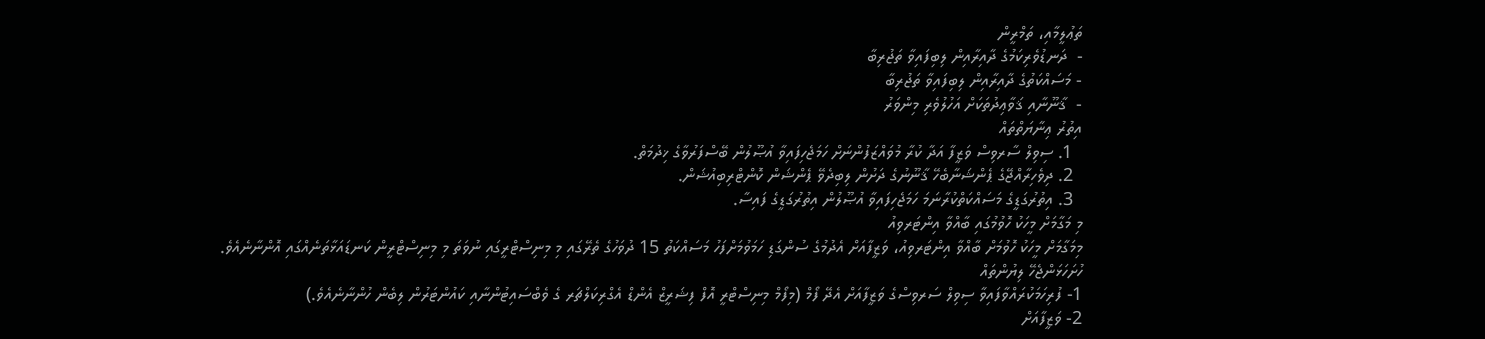ތަޢުލީމާއި، ތަމްރީން
-  ދަނޑުވެރިކަމުގެ ދާއިރާއިން ލިބިފައިވާ ތަޖުރިބާ
- މަސައްކަތުގެ ދާއިރާއިން ލިބިފައިވާ ތަޖުރިބާ
-  ޤާނޫނާއި ޤަވާޢިދުތަކަށް އަހުލުވެރި މިންވަރު
އިތުރު ޢިނާޔަތްތައް
  1. ސިވިލް ސާރވިސް ވަޒީފާ އަދާ ކުރާ މުވައްޒަފުންނަށް ހަމަޖެހިފައިވާ އުޞޫލުން ބޭސްފަރުވާގެ ޚިދުމަތް.
  2. ދިވެހިރާއްޖޭގެ ޕެންޝަނާބެހޭ ޤާނޫނުގެ ދަށުން ލިބިދެވޭ ޕެންޝަން ކޮންޓްރިބިއުޝަން.
  3. އިތުރުގަޑީގެ މަސައްކަތްކުރާނަމަ ހަމަޖެހިފައިވާ އުޞޫލުން އިތުރުގަޑީގެ ފައިސާ.
މި މަގާމަށް މީހަކު ހޮވުމުގައި ބާއްވާ އިންޓަރވިއު
މިމަގާމަށް މީހަކު ހޮވުމަށް ބާއްވާ އިންޓަރވިއު، ވަޒީފާއަށް އެދުމުގެ ސުންގަޑި ހަމަވުމަށްފަހު މަސައްކަތު 15 ދުވަހުގެ ތެރޭގައި މި މިނިސްޓްރީގައި ނުވަތަ މި މިނިސްޓްރީން ކަނޑައަޅާތަނެއްގައި އޮންނާނެއެވެ.
ހުށަހަޅަންޖެހޭ ލިޔުންތައް
1- ފުރިހަމަކުރައްވާފައިވާ ސިވިލް ސަރވިސްގެ ވަޒީފާއަށް އެދޭ ފޯމް (މިފޯމް މިނިސްޓްރީ އޮފް ފިޝަރީޒް އެންޑް އެގްރިކަލްޗަރ ގެ ވެބްސައިޓުންނާއި ކައުންޓަރުން ލިބެން ހުންނާނެއެވެ.)
2- ވަޒީފާއަށް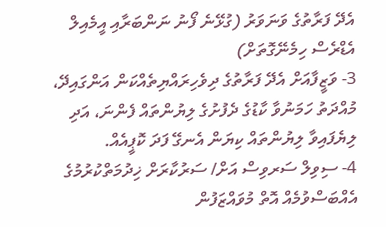އެދޭ ފަރާތުގެ ވަނަވަރު (ގުޅޭނެ ފޯނު ނަންބަރާއި އީމެއިލް އެޑްރެސް ހިމެނޭގޮތަށް)
3- ވަޒީފާއަށް އެދޭ ފަރާތުގެ ދިވެހިރައްޔިތެއްކަން އަންގައިދޭ، މުއްދަތު ހަމަނުވާ ކާޑުގެ ދެފުށުގެ ލިޔުންތައް ފެންނަ، އަދި  ލިޔެފައިވާ ލިޔުންތައް ކިޔަން އެނގޭ ފަދަ ކޮޕީއެއް.
4- ސިވިލް ސަރވިސް އަށް/ ސަރުކާރަށް ޚިދުމަތްކުރުމުގެ އެއްބަސްވުމެއް އޮތް މުވައްޒަފުން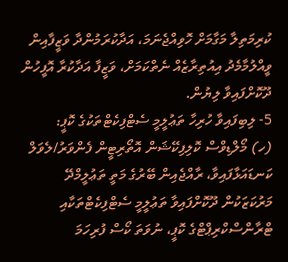ކުރިމަތިލާ މަގާމަށް ހޮވިއްޖެނަމަ، އަދާކުރަމުންދާ ވަޒީފާއިން ވީއްލުމާމެދު އިއުތިރާޒެއް ނެތްކަމަށް، ވަޒީފާ އަދާކުރާ އޮފީހުން ދޫކޮށްފައިވާ ލިޔުން.
5- ލިބިފައިވާ ހުރިހާ ތަޢުލީމީ ސެޓްފިކެޓްތަކުގެ ކޮޕީ:
(ހ) މޯލްޑިވްސް ކޮލިފިކޭޝަން އޮތޯރިޓީން ފެންވަރު/ލެވަލް ކަނޑައަޅާފައިވާ، ރާއްޖެއިން ބޭރުގެ މަތީ ތަޢުލީމްދޭ މަރުކަޒަކުން ދޫކޮށްފައިވާ ތަޢުލީމީ ސެޓްފިކެޓްތަކާއި ޓްރާންސްކްރިޕްޓްގެ ކޮޕީ، ނުވަތަ ކޯސް ފުރިހަމަ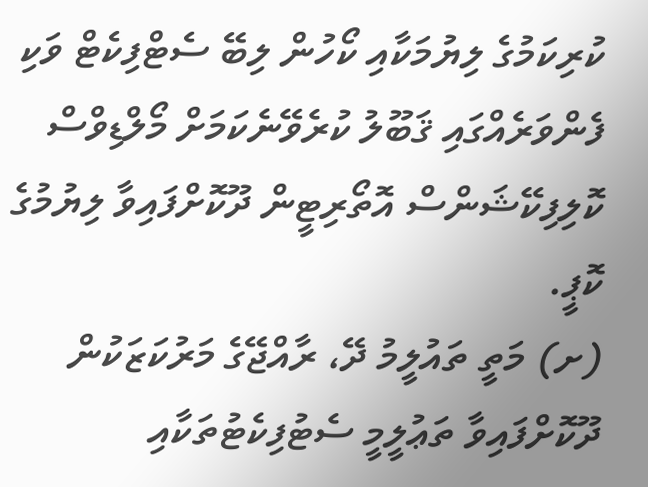ކުރިކަމުގެ ލިޔުމަކާއި ކޯހުން ލިބޭ ސެޓްފިކެޓް ވަކި ފެންވަރެއްގައި ޤަބޫލު ކުރެވޭނެކަމަށް މޯލްޑިވްސް ކޮލިފިކޭޝަންސް އޮތޯރިޓީން ދޫކޮށްފައިވާ ލިޔުމުގެ ކޮޕީ.
(ށ) މަތީ ތައުލީމު ދޭ، ރާއްޖޭގެ މަރުކަޒަކުން ދޫކޮށްފައިވާ ތަޢުލީމީ ސެޓުފިކެޓުތަކާއި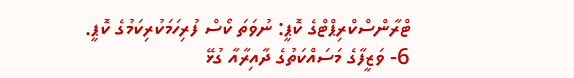ޓްރާންސްކްރިޕްޓްގެ ކޮޕީ: ނުވަތަ ކޯސް ފުރިހަމަކުރިކަމުގެ ކޮޕީ.
6- ވަޒީފާގެ މަސައްކަތުގެ ދާއިރާއާ ގުޅޭ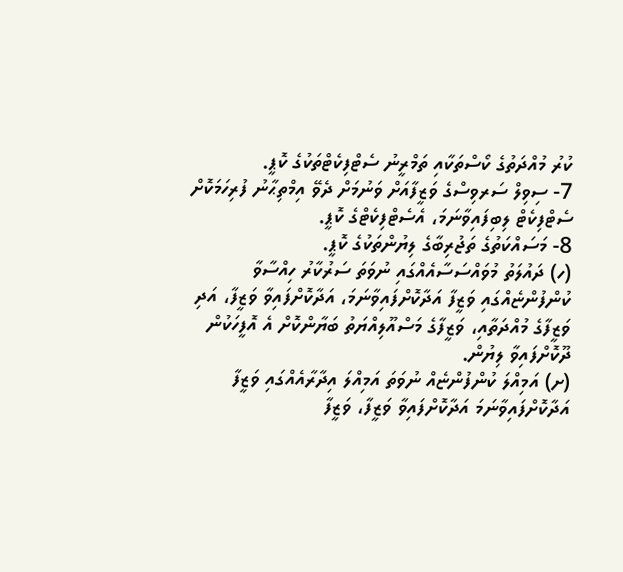ކުރު މުއްދަތުގެ ކޯސްތަކާއި ތަމްރީނު ސެޓްފިކެޓްތަކުގެ ކޮޕީ.
7- ސިވިލް ސަރވިސްގެ ވަޒީފާއަށް ވަނުމަށް ދެވޭ އިމްތިޙާނު ފުރިހަމަކޮށް ސެޓްފިކެޓް ލިބިފައިވާނަމަ، އެސެޓްފިކެޓްގެ ކޮޕީ.
8- މަސައްކަތުގެ ތަޖުރިބާގެ ލިޔުންތަކުގެ ކޮޕީ.
(ހ) ދައުލަތު މުވައްސަސާއެއްގައި ނުވަތަ ސަރުކާރު ހިއްސާވާ ކުންފުންޏެއްގައި ވަޒީފާ އަދާކޮށްފައިވާނަމަ، އަދާކޮށްފައިވާ ވަޒީފާ، އަދި ވަޒީފާގެ މުއްދަތާއި، ވަޒީފާގެ މަސްއޫލިއްޔަތު ބަޔާންކޮށް އެ އޮފީހަކުން ދޫކޮށްފައިވާ ލިޔުން.
(ށ) އަމިއްލަ ކުންފުންޏެއް ނުވަތަ އަމިއްލަ އިދާރާއެއްގައި ވަޒީފާ އަދާކޮށްފައިވާނަމަ އަދާކޮށްފައިވާ ވަޒީފާ، ވަޒީފާ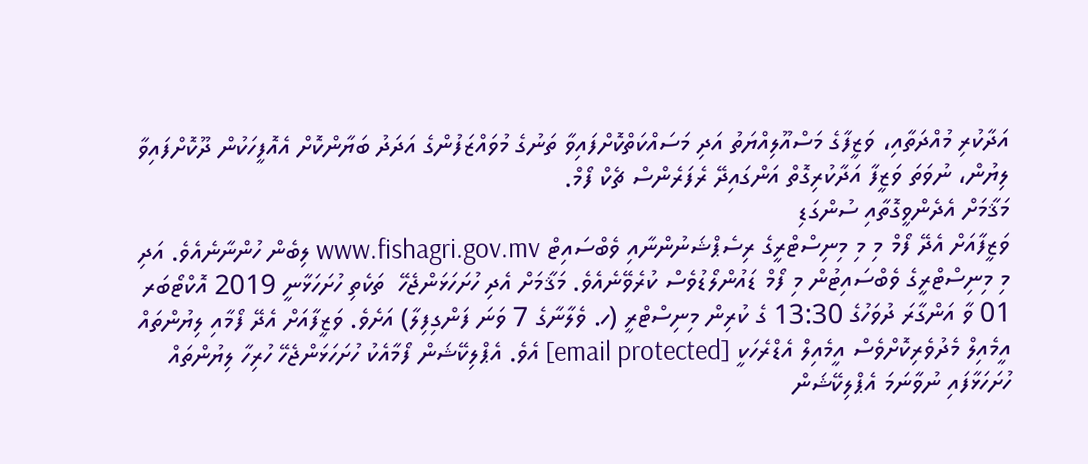އަދާކުރި މުއްދަތާއި، ވަޒީފާގެ މަސްއޫލިއްޔަތު އަދި މަސައްކަތްކޮށްފައިވާ ތަނުގެ މުވައްޒަފުންގެ އަދަދު ބަޔާންކޮށް އެއޮފީހަކުން ދޫކޮށްފައިވާ ލިޔުން، ނުވަތަ ވަޒީފާ އަދާކުރިގޮތް އަންގައިދޭ ރެފަރެންސް ޗެކް ފޯމް.
މަޤާމަށް އެދެންވީގޮތާއި ސުންގަޑި
ވަޒީފާއަށް އެދޭ ފޯމް މި މި މިނިސްޓްރީގެ ރިސެޕްޝަނުންނާއި ވެބްސައިޓް www.fishagri.gov.mv ލިބެން ހުންނާނެއެވެ. އަދި މި މިނިސްޓްރީގެ ވެބްސައިޓުން މި ފޯމް ޑައުންލޯޑުވެސް ކުރެވޭނެއެވެ. މަޤާމަށް އެދި ހުށަހަޅަންޖެހޭ  ތަކެތި ހުށަހަޅާނީ 2019 އޮކްޓޯބަރ 01 ވާ އަންގާރަ ދުވަހުގެ 13:30 ގެ ކުރިން މިނިސްޓްރީ (ހ. ވެލާނާގެ 7 ވަނަ ފަންގިފިލާ) އަށެވެ. ވަޒީފާއަށް އެދޭ ފޯމާއި ލިޔުންތައް އީމެއިލް މެދުވެރިކޮށްވެސް އީމެއިލް އެޑްރެހަކީ [email protected] އެވެ. އެޕްލިކޭޝަން ފޯމާއެކު ހުށަހަޅަންޖެހޭ ހުރިހާ ލިޔުންތައް ހުށަހަޅާފައި ނުވާނަމަ އެޕްލިކޭޝަން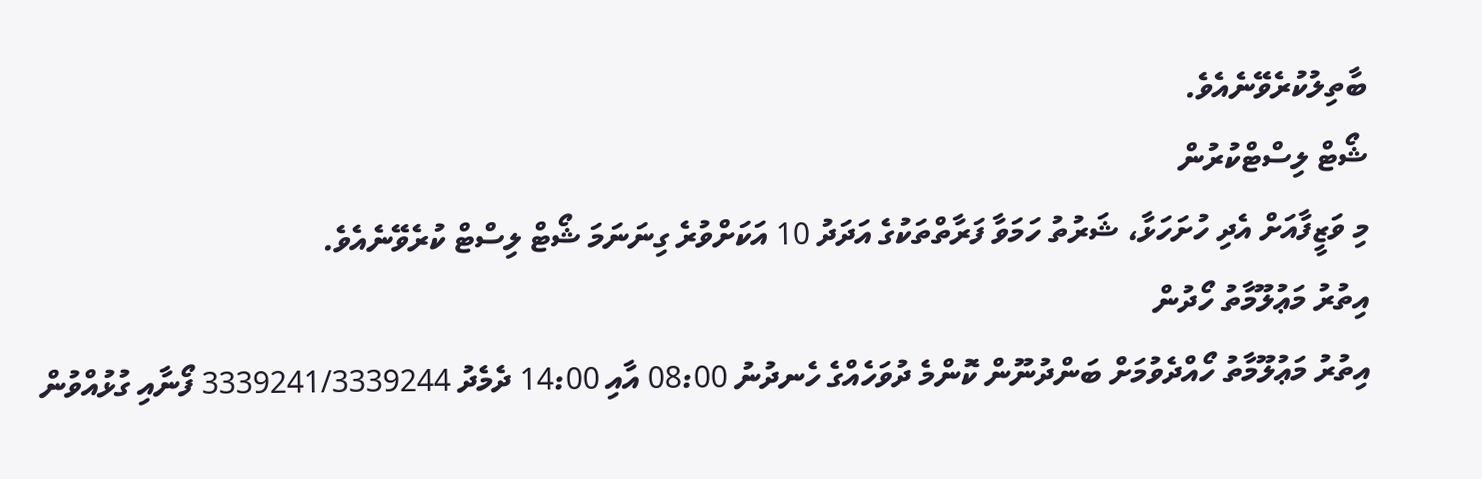ބާތިލުކުރެވޭނެއެވެ.
ޝޯޓް ލިސްޓްކުރުން
މި ވަޒީފާއަށް އެދި ހުށަހަޅާ، ޝަރުތު ހަމަވާ ފަރާތްތަކުގެ އަދަދު 10 އަކަށްވުރެ ގިނަނަމަ ޝޯޓް ލިސްޓް ކުރެވޭނެއެވެ.
އިތުރު މަޢުލޫމާތު ހޯދުން
އިތުރު މަޢުލޫމާތު ހޯއްދެވުމަށް ބަންދުނޫން ކޮންމެ ދުވަހެއްގެ ހެނދުނު 08:00 އާއި 14:00 ދެމެދު 3339241/3339244 ފޯނާއި ގުޅުއްވުން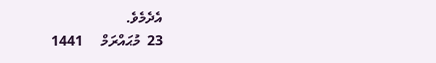އެދެމެވެ.
23  މުޙައްރަމް     1441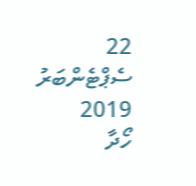22 ސެޕްޓެންބަރު 2019
ހޯދާ